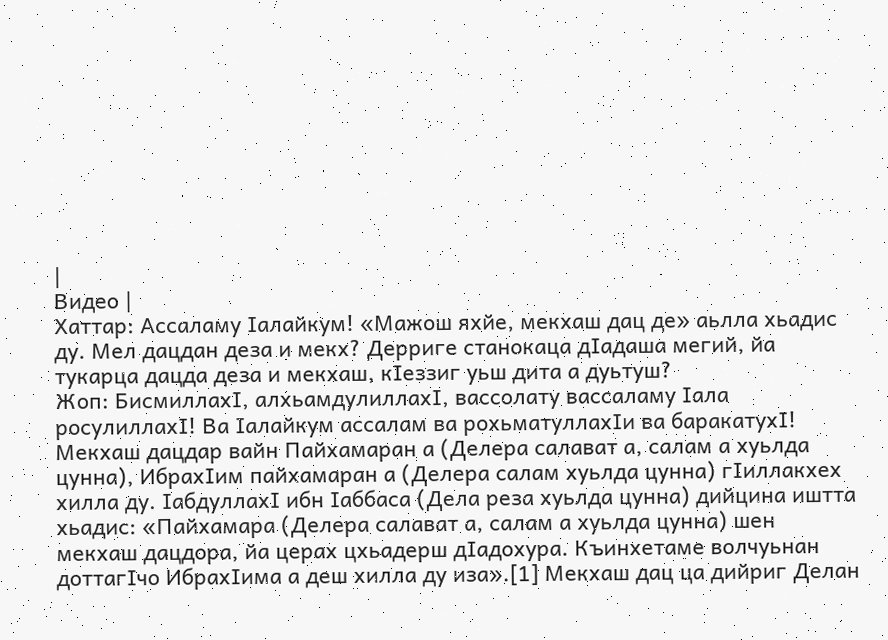|
Видео |
Хаттар: Ассаламу Iалайкум! «Мажош яхйе, мекхаш дац де» аьлла хьадис ду. Мел дацдан деза и мекх? Дерриге станокаца дIадаша мегий, йа тукарца дацда деза и мекхаш, кIеззиг уьш дита а дуьтуш?
Жоп: БисмиллахI, алхьамдулиллахI, вассолату вассаламу Iала росулиллахI! Ва Iалайкум ассалам ва рохьматуллахIи ва баракатухI! Мекхаш дацдар вайн Пайхамаран а (Делера салават а, салам а хуьлда цунна), ИбрахIим пайхамаран а (Делера салам хуьлда цунна) гIиллакхех хилла ду. IабдуллахI ибн Iаббаса (Дела реза хуьлда цунна) дийцина иштта хьадис: «Пайхамара (Делера салават а, салам а хуьлда цунна) шен мекхаш дацдора, йа церах цхьадерш дIадохура. Къинхетаме волчуьнан доттагIчо ИбрахIима а деш хилла ду иза».[1] Мекхаш дац ца дийриг Делан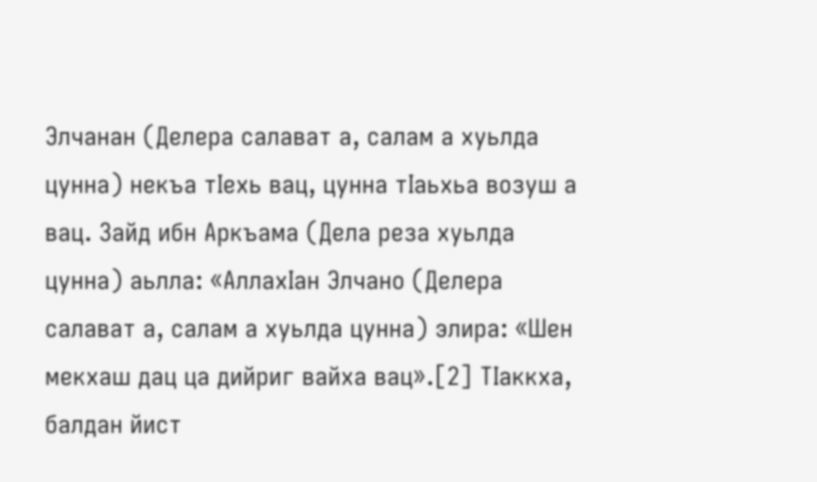Элчанан (Делера салават а, салам а хуьлда цунна) некъа тIехь вац, цунна тIаьхьа возуш а вац. Зайд ибн Аркъама (Дела реза хуьлда цунна) аьлла: «АллахIан Элчано (Делера салават а, салам а хуьлда цунна) элира: «Шен мекхаш дац ца дийриг вайха вац».[2] ТIаккха, балдан йист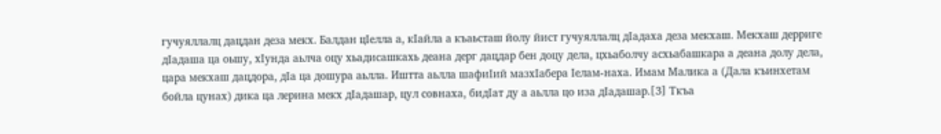гучуяллалц дацдан деза мекх. Балдан цIелла а, кIайла а къаьсташ йолу йист гучуяллалц дIадаха деза мекхаш. Мекхаш дерриге дIадаша ца оьшу, хIунда аьлча оцу хьадисашкахь деана дерг дацдар бен доцу дела, цхьаболчу асхьабашкара а деана долу дела, цара мекхаш дацдора, дIа ца дошура аьлла. Иштта аьлла шафиIий мазхIабера Iелам-наха. Имам Малика а (Дала къинхетам бойла цунах) дика ца лерина мекх дIадашар, цул совнаха, бидIат ду а аьлла цо иза дIадашар.[3] Ткъа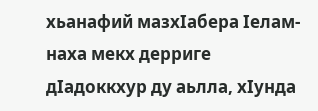хьанафий мазхIабера Iелам-наха мекх дерриге дIадоккхур ду аьлла, хIунда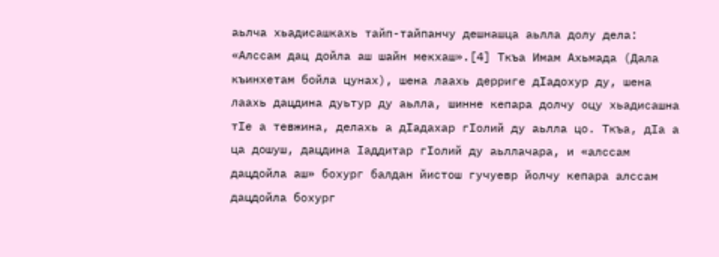аьлча хьадисашкахь тайп-тайпанчу дешнашца аьлла долу дела: «Алссам дац дойла аш шайн мекхаш».[4] Ткъа Имам Ахьмада (Дала къинхетам бойла цунах), шена лаахь дерриге дIадохур ду, шена лаахь дацдина дуьтур ду аьлла, шинне кепара долчу оцу хьадисашна тIе а тевжина, делахь а дIадахар гIолий ду аьлла цо. Ткъа, дIа а ца дошуш, дацдина Iаддитар гIолий ду аьллачара, и «алссам дацдойла аш» бохург балдан йистош гучуевр йолчу кепара алссам дацдойла бохург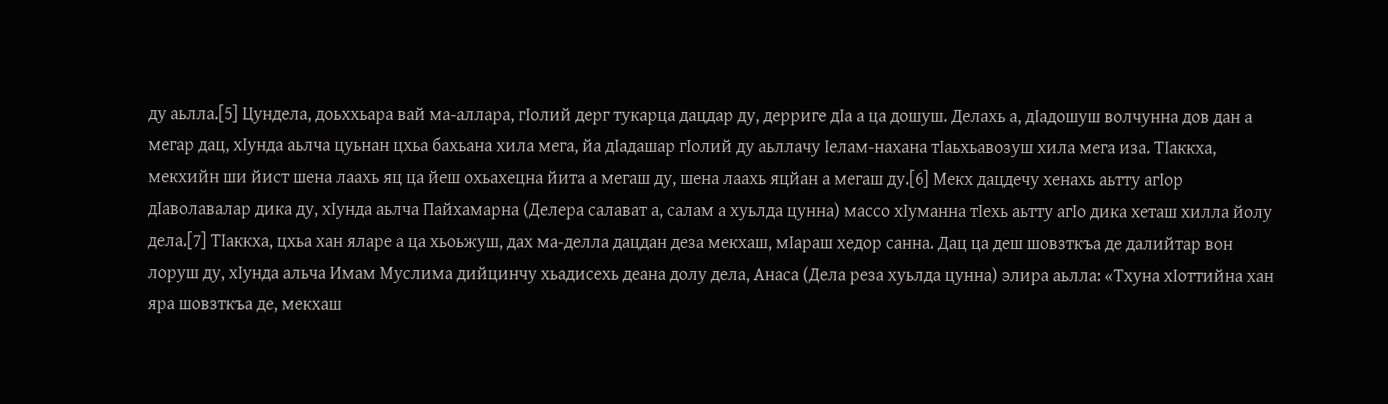ду аьлла.[5] Цундела, доьххьара вай ма-аллара, гIолий дерг тукарца дацдар ду, дерриге дIа а ца дошуш. Делахь а, дIадошуш волчунна дов дан а мегар дац, хIунда аьлча цуьнан цхьа бахьана хила мега, йа дIадашар гIолий ду аьллачу Iелам-нахана тIаьхьавозуш хила мега иза. ТIаккха, мекхийн ши йист шена лаахь яц ца йеш охьахецна йита а мегаш ду, шена лаахь яцйан а мегаш ду.[6] Мекх дацдечу хенахь аьтту агIор дIаволавалар дика ду, хIунда аьлча Пайхамарна (Делера салават а, салам а хуьлда цунна) массо хIуманна тIехь аьтту агIо дика хеташ хилла йолу дела.[7] ТIаккха, цхьа хан яларе а ца хьоьжуш, дах ма-делла дацдан деза мекхаш, мIараш хедор санна. Дац ца деш шовзткъа де далийтар вон лоруш ду, хIунда альча Имам Муслима дийцинчу хьадисехь деана долу дела, Анаса (Дела реза хуьлда цунна) элира аьлла: «Тхуна хIоттийна хан яра шовзткъа де, мекхаш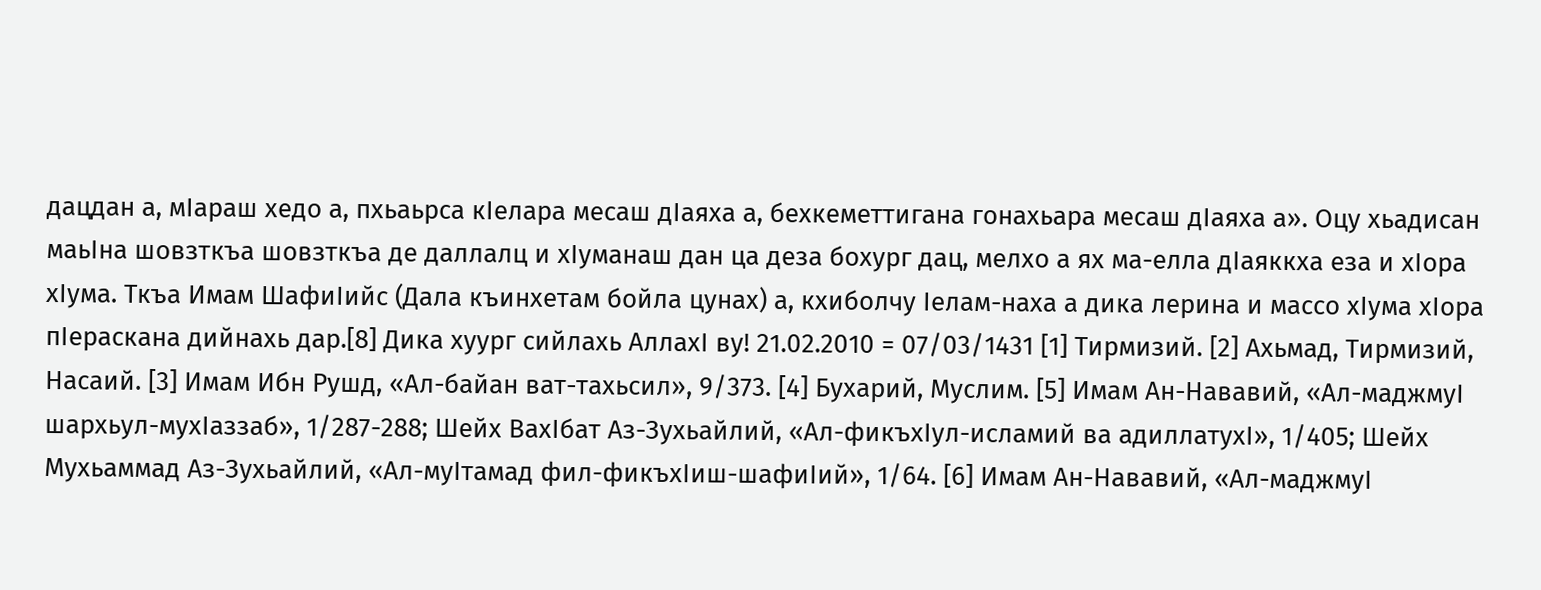дацдан а, мIараш хедо а, пхьаьрса кIелара месаш дIаяха а, бехкеметтигана гонахьара месаш дIаяха а». Оцу хьадисан маьIна шовзткъа шовзткъа де даллалц и хIуманаш дан ца деза бохург дац, мелхо а ях ма-елла дIаяккха еза и хIора хIума. Ткъа Имам ШафиIийс (Дала къинхетам бойла цунах) а, кхиболчу Iелам-наха а дика лерина и массо хIума хIора пIераскана дийнахь дар.[8] Дика хуург сийлахь АллахI ву! 21.02.2010 = 07/03/1431 [1] Тирмизий. [2] Ахьмад, Тирмизий, Насаий. [3] Имам Ибн Рушд, «Ал-байан ват-тахьсил», 9/373. [4] Бухарий, Муслим. [5] Имам Ан-Нававий, «Ал-маджмуI шархьул-мухIаззаб», 1/287-288; Шейх ВахIбат Аз-Зухьайлий, «Ал-фикъхIул-исламий ва адиллатухI», 1/405; Шейх Мухьаммад Аз-Зухьайлий, «Ал-муIтамад фил-фикъхIиш-шафиIий», 1/64. [6] Имам Ан-Нававий, «Ал-маджмуI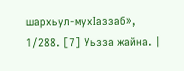шархьул-мухIаззаб», 1/288. [7] Уьзза жайна. |